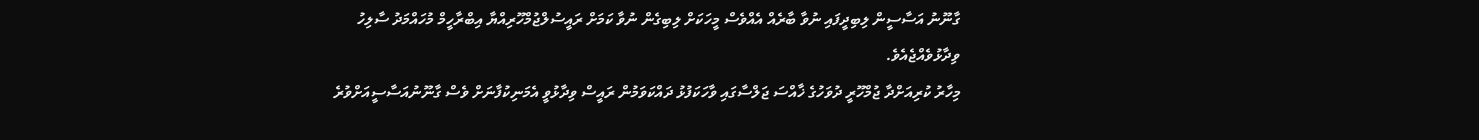ގާނޫނު އަސާސީން ލިބިދީފައި ނުވާ ބާރެއް އެއްވެސް މީހަކަށް ލިބިގެން ނުވާ ކަމަށް ރައީސުލްޖުމްހޫރިއްޔާ އިބްރާހީމް މުހައްމަދު ސާލިހު ވިދާޅުވެއްޖެއެވެ.
މިހާރު ކުރިއަށްދާ ޖުމްހޫރީ ދުވަހުގެ ޚާއްސަ ޖަލްސާގައި ވާހަކަފުޅު ދައްކަވަމުން ރައީސް ވިދާޅުވީ އެމަނިކުފާނަށް ވެސް ގާނޫނުއަސާސީއަށްވުރެ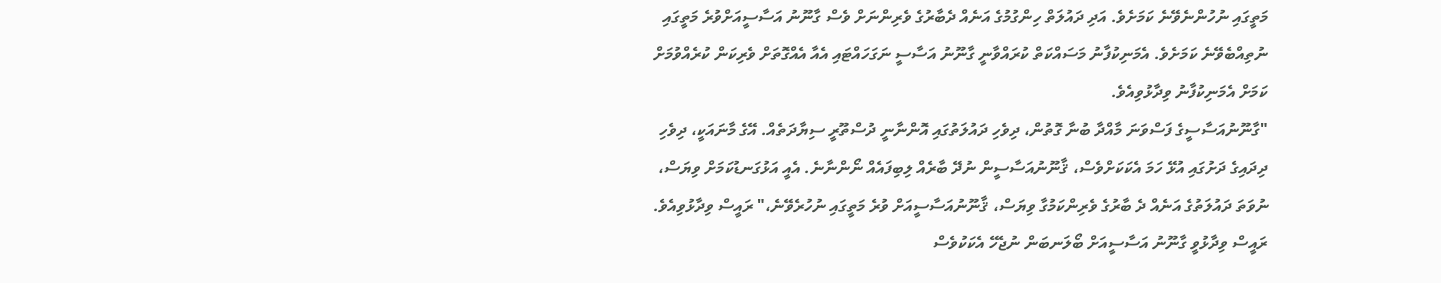މަތީގައި ނުހުންނެވޭނެ ކަމަށެވެ. އަދި ދައުލަތް ހިންގުމުގެ އަނެއް ދެބާރުގެ ވެރިންނަށް ވެސް ގާނޫނު އަސާސީއަށްވުރެ މަތީގައި ނުތިއްބެވޭނެ ކަމަށެވެ. އެމަނިކުފާނު މަސައްކަތް ކުރައްވާނީ ގާނޫނު އަސާސީ ނަގަހައްޓައި އެއާ އެއްގޮތަށް ވެރިކަން ކުރެއްވުމަށް ކަމަށް އެމަނިކުފާނު ވިދާޅުވިއެވެ.
"ގާނޫނުއަސާސީގެ ފަސްވަނަ މާއްދާ ބުނާ ގޮތުން، ދިވެހި ދައުލަތުގައި އޮންނާނީ ދުސްތޫރީ ސިޔާދަތެއް. އޭގެ މާނައަކީ، ދިވެހި ދިދައިގެ ދަށުގައި އުޅޭ ހަމަ އެކަކަށްވެސް، ޤާނޫނުއަސާސީން ނުދޭ ބާރެއް ލިބިފައެއް ނޯންނާނެ. އެއީ އަޅުގަނޑުކަމަށް ވިޔަސް، ނުވަތަ ދައުލަތުގެ އަނެއް ދެ ބާރުގެ ވެރިންކަމުގާ ވިޔަސް، ޤާނޫނުއަސާސީއަށް ވުރެ މަތީގައި ނުހުރެވޭނެ،" ރައީސް ވިދާޅުވިއެވެ.
ރައީސް ވިދާޅުވީ ގާނޫނު އަސާސީއަށް ބޯލަނބަން ނުޖެހޭ އެކަކުވެސް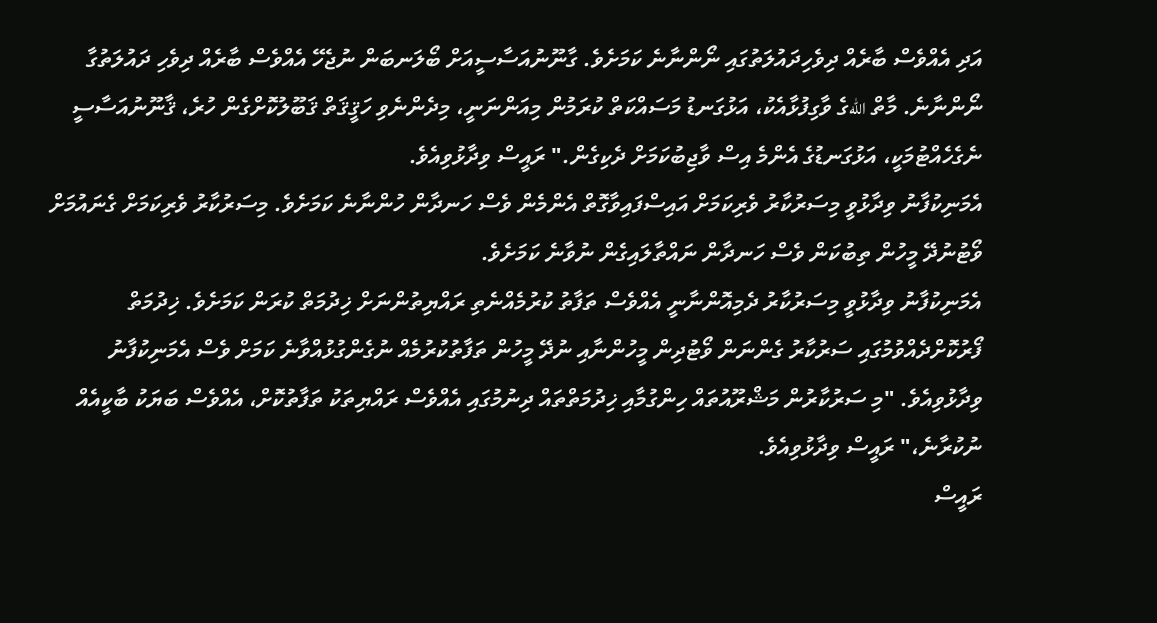އަދި އެއްވެސް ބާރެއް ދިވެހިދައުލަތުގައި ނޯންނާނެ ކަމަށެވެ. ގާނޫނުއަސާސީއަށް ބޯލަނބަން ނުޖެހޭ އެއްވެސް ބާރެއް ދިވެހި ދައުލަތުގާ ނޯންނާނެ. މާތް اللهގެ ވާގިފުޅާއެކު، އަޅުގަނޑު މަސައްކަތް ކުރަމުން މިއަންނަނީ، މިދެންނެވި ހަޤީޤަތް ޤަބޫލުކޮށްގެން ހުރެ، ޤާނޫނުއަސާސީ ނެގެހެއްޓުމަކީ، އަޅުގަނޑުގެ އެންމެ އިސް ވާޖިބުކަމަށް ދެކިގެން." ރައީސް ވިދާޅުވިއެވެ.
އެމަނިކުފާނު ވިދާޅުވީ މިސަރުކާރު ވެރިކަމަށް އައިސްފައިވާގޮތް އެންމެން ވެސް ހަނދާން ހުންނާނެ ކަމަށެވެ. މިސަރުކާރު ވެރިކަމަށް ގެނައުމަށް ވޯޓުނުދޭ މީހުން ތިބުކަން ވެސް ހަނދާން ނައްތާލައިގެން ނުވާނެ ކަމަށެވެ.
އެމަނިކުފާނު ވިދާޅުވީ މިސަރުކާރު ދެމިއޮންނާނީ އެއްވެސް ތަފާތު ކުރުމެއްނެތި ރައްޔިތުންނަށް ޚިދުމަތް ކުރަން ކަމަށެވެ. ޚިދުމަތް ފޯރުކޮށްދެއްވުމުގައި ސަރުކާރު ގެންނަން ވޯޓުދިން މީހުންނާއި ނުދޭ މީހުން ތަފާތުކުރުމެއް ނުގެންގުޅުއްވާނެ ކަމަށް ވެސް އެމަނިކުފާނު ވިދާޅުވިއެވެ. "މި ސަރުކާރުން މަޝްރޫއުތައް ހިންގުމާއި ޚިދުމަތްތައް ދިނުމުގައި އެއްވެސް ރައްޔިތަކު ތަފާތުކޮށް، އެއްވެސް ބަޔަކު ބާކީއެއް ނުކުރާނެ،" ރައީސް ވިދާޅުވިއެވެ.
ރައީސް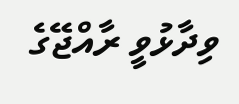ވިދާޅުވީ ރާއްޖޭގެ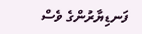ފަނޑިޔާރުންގެ ވެސް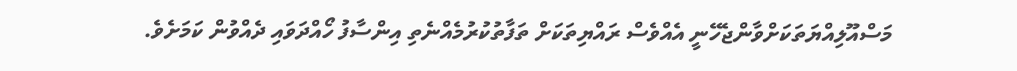މަސްއޫލިއްޔަތަކަށްވާންޖެހޭނީ އެއްވެސް ރައްޔިތަކަށް ތަފާތުކުރުމެއްނެތި އިންސާފު ހޯއްދަވައި ދެއްވުން ކަމަށެވެ.